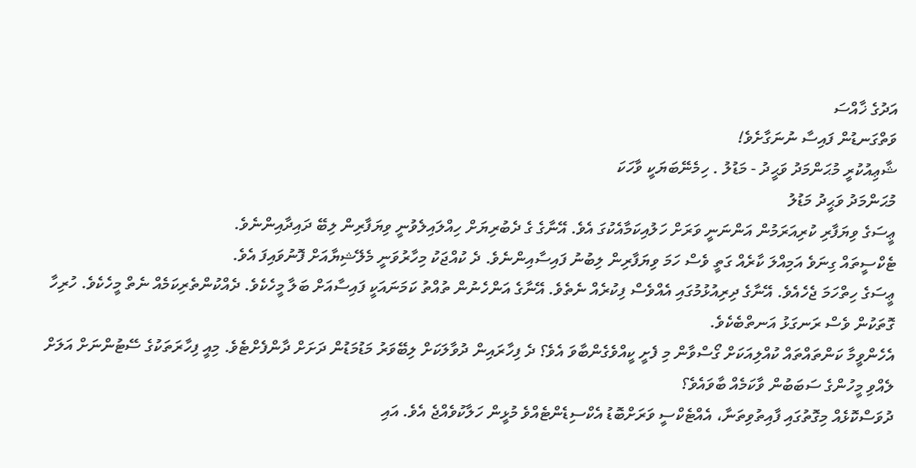އަދުގެ ޚާއްސަ
ވަތްގަނޑުން ފައިސާ ނުނަގާށެވެ!
ޝާޢިއުކުރީ މުޙަންމަދު ވަޙީދު - މަޑުލު . ހިމެނޭބަޔަކީ ވާހަކަ
މުޙަންމަދު ވަޙީދު މަޑުލު
ޢީސަގެ ވިޔަފާރި ކުރިއަރަމުން އަންނަނީ ވަރަށް ހަލުއިކަމާއެކުގަ އެވެ. އޭނާގެ ގެ ދެބުރިޔަށް ހިއްލައިލެވުނީ ވިޔަފާރިން ލިބޭ ދައިދާއިންނެވެ.
ޓެކްސީތައް ގިނަވެ އަމިއްލަ ކާރެއް ގަތީ ވެސް ހަމަ ވިޔަފާރިން ލިބުނު ފައިސާއިންނެވެ. ދެ ކުއްޖަކު މިހާރުވަނީ މެލޭޝިޔާއަށް ފޮނުވައިފަ އެވެ.
ޢީސަގެ ހިތްހަމަ ޖެހެއެވެ. އޭނާގެ ދިރިއުޅުމުގައި އެއްވެސް ފިކުރެއް ނެތެވެ. އޭނާގެ އަންހެނުން ތުއްތު ކަމަނައަކީ ފައިސާއަށް ބަލާ މީހެކެވެ. ދެއްކުންތެރިކަމެއް ނެތް މީހެކެވެ. ހުރިހާ ގޮތަކުން ވެސް ރަނގަޅު އަނތްބެކެވެ.
އެހެންވީމާ ކަންތައްތައް ކުއްލިއަކަށް ގޯސްވާން މި ފެށީ ކީއްވެގެންބާވަ އެވެ؟ ދެ ފިހާރައިން ދުވާލަކަށް ލިބޭވަރު މަޑުމަޑުން ދަށަށް ދާންފެށްޓެވެ. މިއީ ފިހާރަތަކުގެ ސޭޓުންނަށް އަލަށް ލެއްވި މީހުންގެ ސަބަބުން ވާކަމެއް ބާވައެވެ؟
ދުވަސްކޮޅެއް މިގޮތުގައި ފާއިތުވިތަނާ، އެއްޓެކްސީ ވަރަށްބޮޑު އެކްސިޑެންޓެއްވެ މުޅީން ހަލާކުވެއްޖެ އެވެ. އައި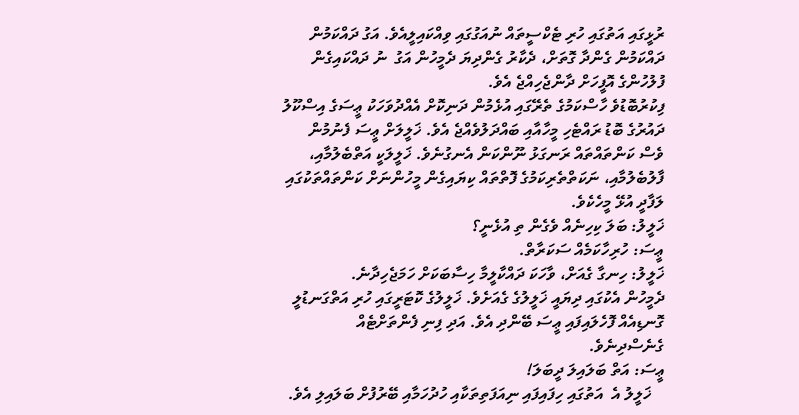ރުޅީގައި އަތުގައި ހުރި ޓެކްސީތައް ނުއަގުގައި ވިއްކައިލީއެވެ. އަގު ދައްކަމުން ދައްކަމުން ގެންދާ ގޮތަށް، ދެކާރު ގެންދިޔަ ދެމީހުން އަގު  ނު ދައްކައިގެން ފުލުހުންގެ އޮފީހަށް ދާންޖެހިއްޖެ އެވެ.
ފިކުރުބޮޑުވެ ހާސްކަމުގެ ތެރޭގައި އުޅެމުން ދަނިކޮށް އެއްދުވަހަކު ޢީސަގެ އިސްކޫލު ދައުރުގެ ބޮޑު ރައްޓެހި މީހާއާއި ބައްދަލުވެއްޖެ އެވެ. ޚަލީލަށް ޢީސަ ފެނުމުން ވެސް ކަންތައްތައް ރަނގަޅު ނޫންކަން އެނގުނެވެ. ޚަލީލަކީ އަތްބެލުމާއި، ފާލުބެލުމާއި، ނަކަތްތެރިކަމުގެ ފޮތްތައް ކިޔައިގެން މީހުންނަށް ކަންތައްތަކުގައި ލަފާދީ އުޅޭ މީހެކެވެ.
ޚަލީލު: ބަލަ ކިހިނެއް ވެގެން ތި އުޅެނީ؟
ޢީސަ: ހުރިހާކަމެއް ސަކަރާތް.
ޚަލީލު: ހިނގާ ގެއަށް، ވާހަކަ ދައްކާލީމާ ހިސާބަކަށް ހަމަޖެހިދާނެ.
ދެމީހުން އެކުގައި ދިޔައީ ޚަލީލުގެ ގެއަށެވެ. ޚަލީލުގެ ކޮޓަރީގައި ހުރި އަތްގަނޑުލީ ގޮނޑިއެއް ފޮހެލައިފައި ޢީސަ ބޭންދި އެވެ. އަދި ފިނި ފެންތަށްޓެއް ގެނެސްދިނެވެ.
ޢީސަ: އަތް ބަލައިލަ ދީބަލަ!
   ޚަލީލު އެ  އަތުގައި ހިފައިފައި ނިއަފަތިތަކާއި ހުދުހަމާއި ބޭރުފުށް ބަލައިލި އެވެ.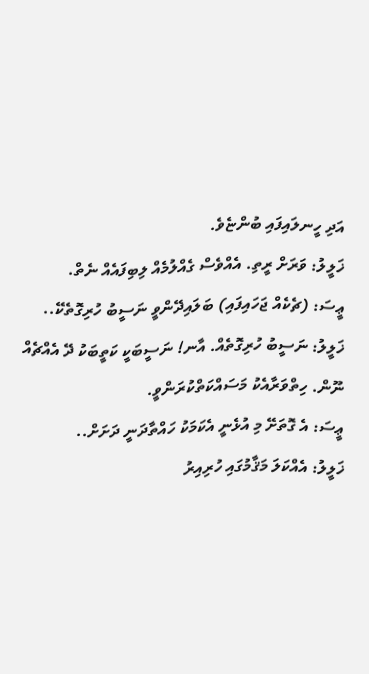އަދި ހީނލައިފައި ބުންޏެވެ.
ޚަލީލު: ވަރަށް ރީތި. އެއްވެސް ގެއްލުމެއް ލިބިފައެއް ނެތް.
ޢީސަ: (ޗެކެއް ޖަހައިފައި) ބަލައިދޭންވީ ނަސީބު ހުރިގޮތެކޭ..
ޚަލީލު: ނަސީބު ހުރިގޮތެއް. އާނ! ނަސީބަކީ ކަތީބަކު ދޭ އެއްޗެއް ނޫން. ހިތްވަރާއެކު މަސައްކަތްކުރަންވީ.
ޢީސަ: އެ ގޮތަށޭ މި އުޅެނީ އެކަމަކު ހައްތާދަނީ ދަށަށް..
ޚަލީލު: އެއްކަލަ މަޤާމުގައި ހުރިއިރު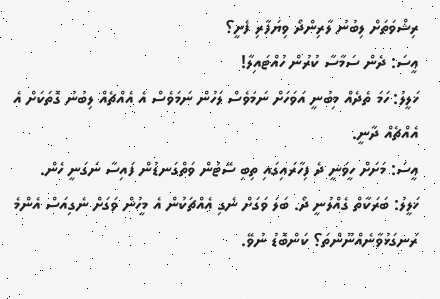ރިޝްވަތަށް ލިބުނު ލާރިންދޯ ވިޔަފާރި ފެށީ؟
ޢީސަ: ދެން ސަމާސާ ކުރުން ހުއްޓައިލާ!
ޚަލީލު: ހަމަ ތެދެއް މިބުނީ އަވަހަށް ނަމަވެސް ލަހުން ނަމަވެސް އެ އެއްޗެއް ލިބުނު ގޮތަކަށް އެ އެއްޗެއް ދާނީ.
ޢީސަ: މަށަށް ހީވަނީ ދެ ފިހާރައިގައި ތިބި ސޭޓުން ވަތްގަނޑުން ފައިސާ ނަގަނީ ހެން.
ޚަލީލު: ބަރަކާތް ގެއްލުނީ ދޯ. ބަލަ ވަގަށް ނެގި އެއްޗަކުން އެ މީހުން ވަގަށް ނެގިއަސް އެންމެ ރަނގަޅުވާނެއްނޫންތަ؟ ކަންބޮޑު ނުވޭ.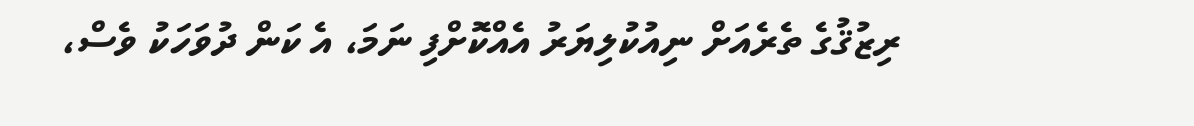ރިޒުޤުގެ ތެރެއަށް ނިއުކުލިޔަރު އެއްކޮށްފި ނަމަ، އެ ކަން ދުވަހަކު ވެސް،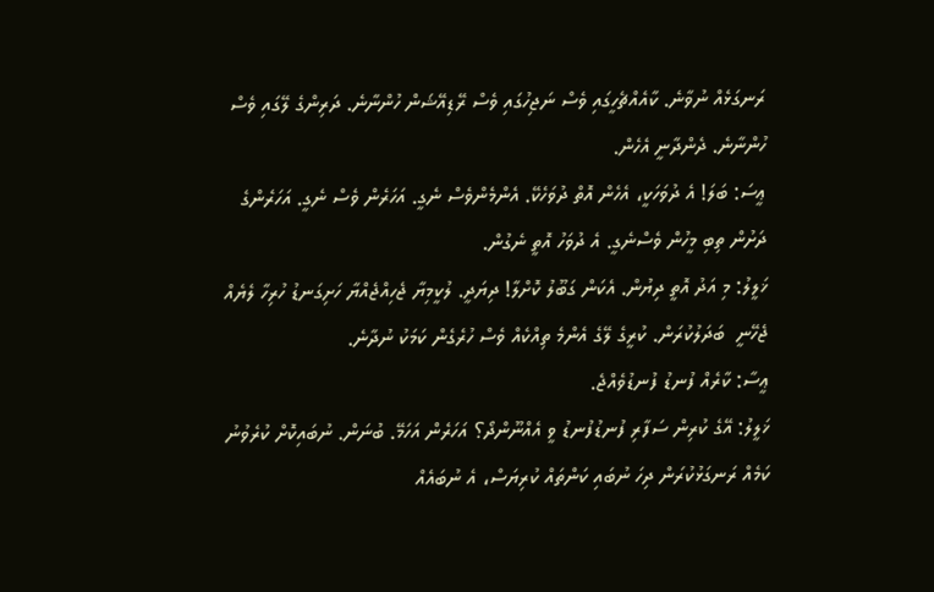ރަނގަޅެއް ނުވާނެ. ކާއެއްޗެހީގައި ވެސް ނަޖިހުގައި ވެސް ރޭޑިއޭޝަން ހުންނާނެ. ދަރިންގެ ލޭގައި ވެސް ހުންނާނެ. ދެންދާނީ އެހެން.
ޢީސަ: ބަލަ! އެ ދުވަހަކީ، އެހެން އޮތް ދުވަހެކޭ. އެންމެންވެސް ނެގީ. އަހަރެން ވެސް ނެގީ. އަހަރެންގެ ދަށުން ތިބި މީހުން ވެސްނެގީ. އެ ދުވަހު އޮތީ ނެގުން.
ޚަލީލު: މި އަދު އޮތީ ދިޔުން. އެކަން ގަބޫލު ކޮށްލާ! ދިޔަދީ. ލުކީމިޔާ ޖެހިއްޖެއްޔާ ހަށިގަނޑު ހުރިހާ ލެޔެއް ޖެހޭނީ  ބަދަލުކުރަން. ކުރީގެ ލޭގެ އެންމެ ތިއްކެއް ވެސް ހުރެގެން ކަމަކު ނުދާނެ.
ޢީސާ: ކާރެއް ފުނޑު ފުނޑުވެއްޖެ.
ޚަލީލު: އޭގެ ކުރިން ސަފާރި ފުނޑުފުނޑު ވީ އެއްނޫންދޯ؟ އަހަރެން އަހަމޭ. ބުނަން. ނުބައިކޮށް ކުރެވުނު ކަމެއް ރަނގަޅުކުރަން ދިހަ ނުބައި ކަންތައް ކުރިޔަސް، އެ ނުބައެއް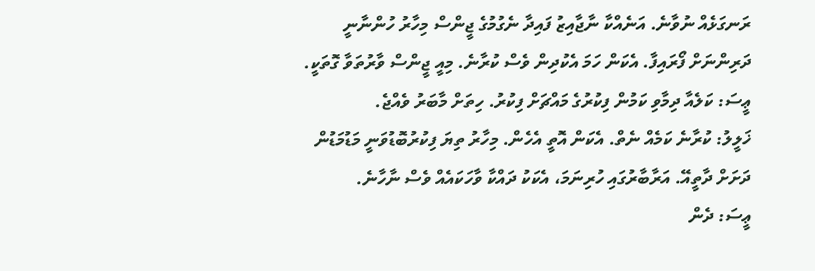ރަނގަޅެއް ނުވާނެ. އަނެއްކާ ނާޖާއިޒު ފައިދާ ނެގުމުގެ ޖީންސް މިހާރު ހުންނާނީ ދަރިންނަށް ފޯރައިފާ. އެކަން ހަމަ އެކުދިން ވެސް ކުރާނެ. މިއީ ޖީންސް ވާރުތަވާ ގޮތަކީ.
ޢީސަ: ކަލެއާ ދިމާވި ކަމުން ފިކުރުގެ މައްޗަށް ފިކުރު. ހިތަށް މާބަރު ވެއްޖެ.
ޚަލީލު: ކުރާނެ ކަމެއް ނެތް. އެކަން އޮތީ އެހެން. މިހާރު ތިޔަ ފިކުރުބޮޑުވަނީ މަޑުމަޑުން ދަށަށް ދާތީއޭ. އަރާބާރުގައި ހުރިނަމަ، އެކަކު ދައްކާ ވާހަކައެއް ވެސް ނާހާނެ.
ޢީސަ: ދެން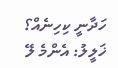ހަދާނީ ކިހިނެއް؟
ޚަލީލު: އެންމެ ލޭ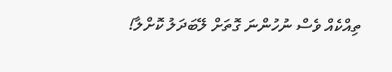ތިއްކެއް ވެސް ނުހުންނަ ގޮތަށް ލޭބަދަލު ކޮށްލާ!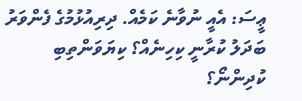ޢީސަ: އެއީ ނުވާނެ ކަމެއް. ދިރިއުޅުމުގެ ފެންވަރު ބަދަލު ކުރާނީ ކިހިނެއް؟ ކިޔަވަންތިބި ކުދިންނޯ؟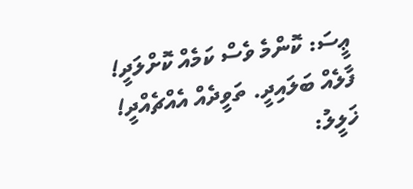ޢީސަ: ކޮންމެ ވެސް ކަމެއް ކޮށްލަދީ! ފާލެއް ބަލައިދީ. ތަވީދެއް އެއްޗެއްދީ!
ޚަލީލު: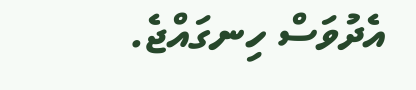އެދުވަސް ހިނގައްޖެ.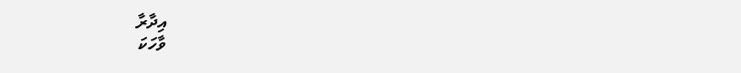އިދާރާ
ވާހަކަ